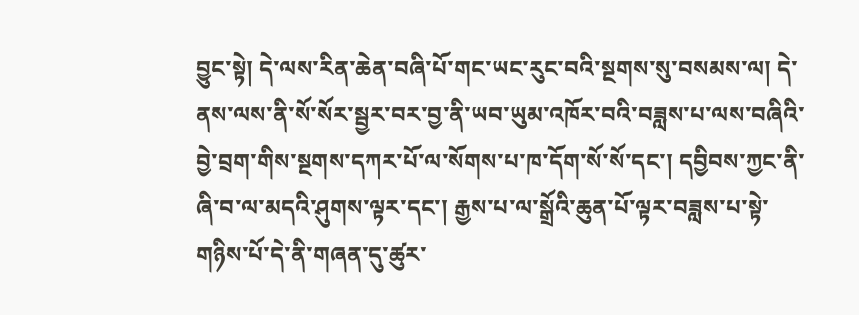བྱུང་སྟེ། དེ་ལས་རིན་ཆེན་བཞི་པོ་གང་ཡང་རུང་བའི་སྔགས་སུ་བསམས་ལ། དེ་ནས་ལས་ནི་སོ་སོར་སྦྱར་བར་བྱ་ནི་ཡབ་ཡུམ་འཁོར་བའི་བཟླས་པ་ལས་བཞིའི་བྱེ་བྲག་གིས་སྔགས་དཀར་པོ་ལ་སོགས་པ་ཁ་དོག་སོ་སོ་དང་། དབྱིབས་ཀྱང་ནི་ཞི་བ་ལ་མདའི་ཤུགས་ལྟར་དང་། རྒྱས་པ་ལ་སྒྲོའི་ཆུན་པོ་ལྟར་བཟླས་པ་སྟེ་གཉིས་པོ་དེ་ནི་གཞན་དུ་ཚུར་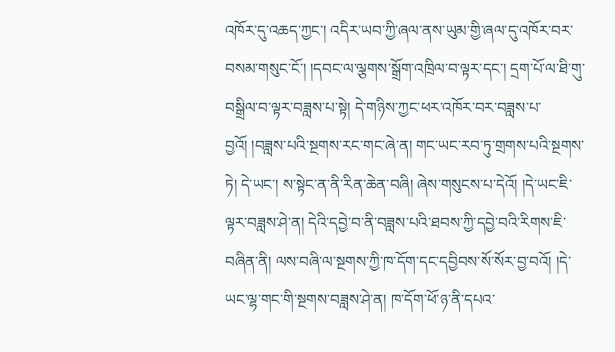འཁོར་དུ་འཆད་ཀྱང་། འདིར་ཡབ་ཀྱི་ཞལ་ནས་ཡུམ་གྱི་ཞལ་དུ་འཁོར་བར་བསམ་གསུང་ངོ་། །དབང་ལ་ལྕགས་སྒྲོག་འཁྲིལ་བ་ལྟར་དང་། དྲག་པོ་ལ་ཐི་གུ་བསྒྲིལ་བ་ལྟར་བཟླས་པ་སྟེ། དེ་གཉིས་ཀྱང་ཕར་འཁོར་བར་བཟླས་པ་བྱའོ། །བཟླས་པའི་སྔགས་རང་གང་ཞེ་ན། གང་ཡང་རབ་ཏུ་གྲགས་པའི་སྔགས་ཏེ། དེ་ཡང་། ས་སྟེང་ན་ནི་རིན་ཆེན་བཞི། ཞེས་གསུངས་པ་དེའོ། །དེ་ཡང་ཇི་ལྟར་བཟླས་ཤེ་ན། དེའི་དབྱེ་བ་ནི་བཟླས་པའི་ཐབས་ཀྱི་དབྱེ་བའི་རིགས་ཇི་བཞིན་ནི། ལས་བཞི་ལ་སྔགས་ཀྱི་ཁ་དོག་དང་དབྱིབས་སོ་སོར་བྱ་བའོ། །དེ་ཡང་ལྷ་གང་གི་སྔགས་བཟླས་ཤེ་ན། ཁ་དོག་ཕོ་ཉ་ནི་དཔའ་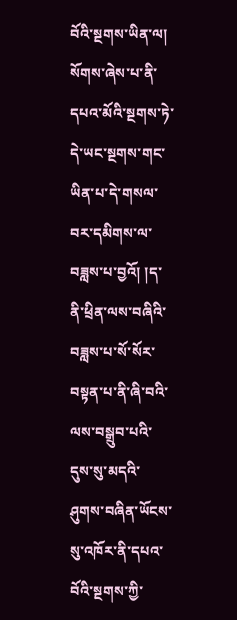བོའི་སྔགས་ཡིན་ལ། སོགས་ཞེས་པ་ནི་དཔའ་མོའི་སྔགས་ཏེ་དེ་ཡང་སྔགས་གང་ཡིན་པ་དེ་གསལ་བར་དམིགས་ལ་བཟླས་པ་བྱའོ། །ད་ནི་ཕྲིན་ལས་བཞིའི་བཟླས་པ་སོ་སོར་བསྟན་པ་ནི་ཞི་བའི་ལས་བསྒྲུབ་པའི་དུས་སུ་མདའི་ཤུགས་བཞིན་ཡོངས་སུ་འཁོར་ནི་དཔའ་བོའི་སྔགས་ཀྱི་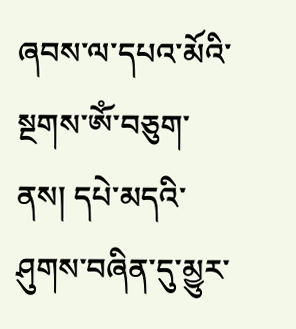ཞབས་ལ་དཔའ་མོའི་སྔགས་ཨོཾ་བཅུག་ནས། དཔེ་མདའི་ཤུགས་བཞིན་དུ་མྱུར་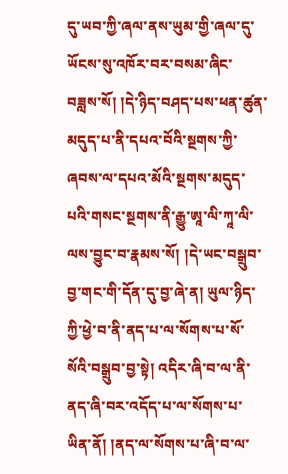དུ་ཡབ་ཀྱི་ཞལ་ནས་ཡུམ་གྱི་ཞལ་དུ་ཡོངས་སུ་འཁོར་བར་བསམ་ཞིང་བཟླས་སོ། །དེ་ཉིད་བཤད་པས་ཕན་ཚུན་མདུད་པ་ནི་དཔའ་བོའི་སྔགས་ཀྱི་ཞབས་ལ་དཔའ་མོའི་སྔགས་མདུད་པའི་གསང་སྔགས་ནི་རྒྱུ་ཨཱ་ལི་ཀཱ་ལི་ལས་བྱུང་བ་རྣམས་སོ། །དེ་ཡང་བསྒྲུབ་བྱ་གང་གི་དོན་དུ་བྱ་ཞེ་ན། ཡུལ་ཉིད་ཀྱི་ཕྱེ་བ་ནི་ནད་པ་ལ་སོགས་པ་སོ་སོའི་བསྒྲུབ་བྱ་སྟེ། འདིར་ཞི་བ་ལ་ནི་ནད་ཞི་བར་འདོད་པ་ལ་སོགས་པ་ཡིན་ནོ། །ནད་ལ་སོགས་པ་ཞི་བ་ལ་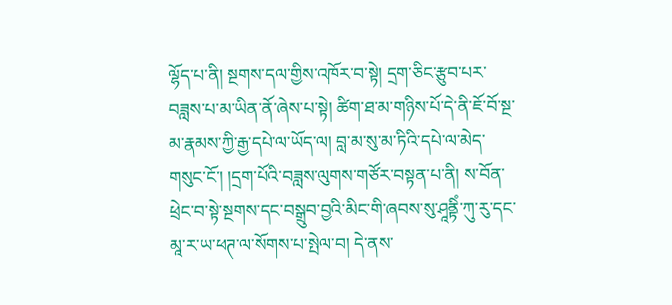ལྷོད་པ་ནི། སྔགས་དལ་གྱིས་འཁོར་བ་སྟེ། དྲག་ཅིང་རྩུབ་པར་བཟླས་པ་མ་ཡིན་ནོ་ཞེས་པ་སྟེ། ཚིག་ཐ་མ་གཉིས་པོ་དེ་ནི་ཇོ་བོ་སྔ་མ་རྣམས་ཀྱི་རྒྱ་དཔེ་ལ་ཡོད་ལ། བླ་མ་སུ་མ་ཏིའི་དཔེ་ལ་མེད་གསུང་ངོ་། །དྲག་པོའི་བཟླས་ལུགས་གཙོར་བསྟན་པ་ནི། ས་བོན་ཕྲེང་བ་སྟེ་སྔགས་དང་བསྒྲུབ་བྱའི་མིང་གི་ཞབས་སུ་ཤཱནྟིཾ་ཀུ་རུ་དང་མཱ་ར་ཡ་ཕཊ་ལ་སོགས་པ་སྤེལ་བ། དེ་ནས་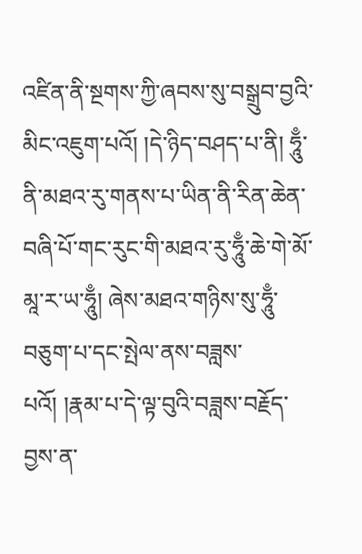འཛིན་ནི་སྔགས་ཀྱི་ཞབས་སུ་བསྒྲུབ་བྱའི་མིང་འཇུག་པའོ། །དེ་ཉིད་བཤད་པ་ནི། ཧཱུྃ་ནི་མཐའ་རུ་གནས་པ་ཡིན་ནི་རིན་ཆེན་བཞི་པོ་གང་རུང་གི་མཐའ་རུ་ཧཱུྃ་ཆེ་གེ་མོ་མཱ་ར་ཡ་ཧཱུྃ། ཞེས་མཐའ་གཉིས་སུ་ཧཱུྃ་བཅུག་པ་དང་སྤེལ་ནས་བཟླས་པའོ། །རྣམ་པ་དེ་ལྟ་བུའི་བཟླས་བརྗོད་བྱས་ན་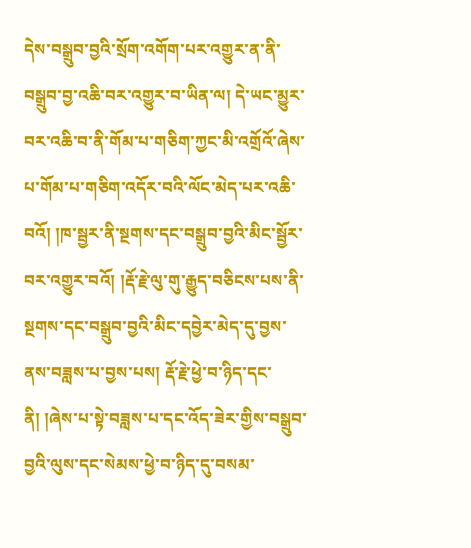དེས་བསྒྲུབ་བྱའི་སྲོག་འགོག་པར་འགྱུར་ན་ནི་བསྒྲུབ་བྱ་འཆི་བར་འགྱུར་བ་ཡིན་ལ། དེ་ཡང་མྱུར་བར་འཆི་བ་ནི་གོམ་པ་གཅིག་ཀྱང་མི་འགྲོའོ་ཞེས་པ་གོམ་པ་གཅིག་འདོར་བའི་ལོང་མེད་པར་འཆི་བའོ། །ཁ་སྦྱར་ནི་སྔགས་དང་བསྒྲུབ་བྱའི་མིང་སྦྱོར་བར་འགྱུར་བའོ། །རྡོ་རྗེ་ལུ་གུ་རྒྱུད་བཅིངས་པས་ནི་སྔགས་དང་བསྒྲུབ་བྱའི་མིང་དབྱེར་མེད་དུ་བྱས་ནས་བཟླས་པ་བྱས་པས། རྡོ་རྗེ་ཕྱེ་བ་ཉིད་དང་ནི། །ཞེས་པ་སྟེ་བཟླས་པ་དང་འོད་ཟེར་གྱིས་བསྒྲུབ་བྱའི་ལུས་དང་སེམས་ཕྱེ་བ་ཉིད་དུ་བསམ་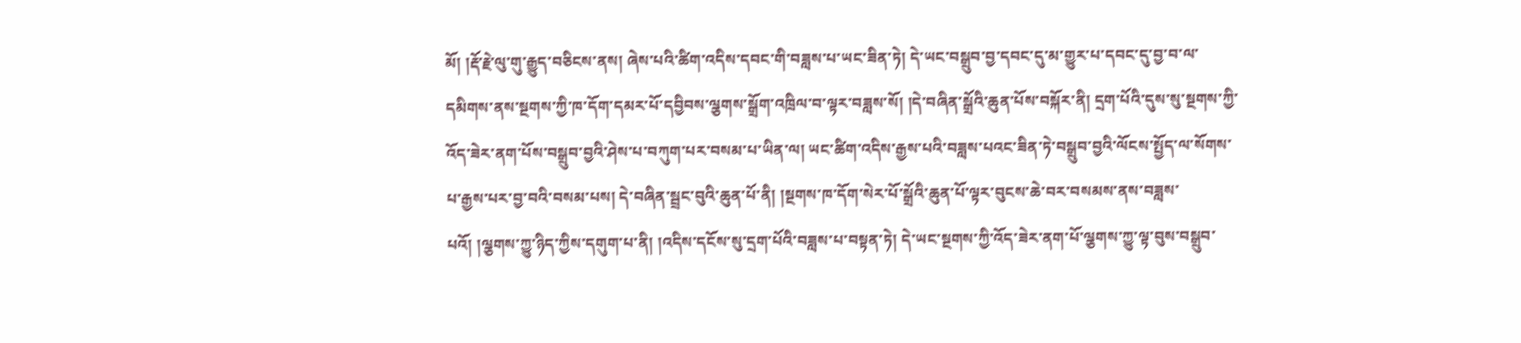མོ། །རྡོ་རྗེ་ལུ་གུ་རྒྱུད་བཅིངས་ནས། ཞེས་པའི་ཚིག་འདིས་དབང་གི་བཟླས་པ་ཡང་ཟིན་ཏེ། དེ་ཡང་བསྒྲུབ་བྱ་དབང་དུ་མ་གྱུར་པ་དབང་དུ་བྱ་བ་ལ་དམིགས་ནས་སྔགས་ཀྱི་ཁ་དོག་དམར་པོ་དབྱིབས་ལྕགས་སྒྲོག་འཁྲིལ་བ་ལྟར་བཟླས་སོ། །དེ་བཞིན་སྒྲོའི་ཆུན་པོས་བསྐོར་ནི། དྲག་པོའི་དུས་སུ་སྔགས་ཀྱི་འོད་ཟེར་ནག་པོས་བསྒྲུབ་བྱའི་ཤེས་པ་བཀུག་པར་བསམ་པ་ཡིན་ལ། ཡང་ཚིག་འདིས་རྒྱས་པའི་བཟླས་པའང་ཟིན་ཏེ་བསྒྲུབ་བྱའི་ལོངས་སྤྱོད་ལ་སོགས་པ་རྒྱས་པར་བྱ་བའི་བསམ་པས། དེ་བཞིན་སྦྲང་བུའི་ཆུན་པོ་ནི། །སྔགས་ཁ་དོག་སེར་པོ་སྒྲོའི་ཆུན་པོ་ལྟར་བུངས་ཆེ་བར་བསམས་ནས་བཟླས་པའོ། །ལྕགས་ཀྱུ་ཉིད་ཀྱིས་དགུག་པ་ནི། །འདིས་དངོས་སུ་དྲག་པོའི་བཟླས་པ་བསྟན་ཏེ། དེ་ཡང་སྔགས་ཀྱི་འོད་ཟེར་ནག་པོ་ལྕགས་ཀྱུ་ལྟ་བུས་བསྒྲུབ་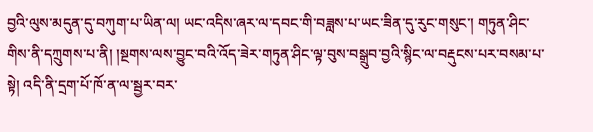བྱའི་ལུས་མདུན་དུ་བཀུག་པ་ཡིན་ལ། ཡང་འདིས་ཞར་ལ་དབང་གི་བཟླས་པ་ཡང་ཟིན་དུ་རུང་གསུང་། གཏུན་ཤིང་གིས་ནི་དཀྲུགས་པ་ནི། །སྔགས་ལས་བྱུང་བའི་འོད་ཟེར་གཏུན་ཤིང་ལྟ་བུས་བསྒྲུབ་བྱའི་སྙིང་ལ་བརྡུངས་པར་བསམ་པ་སྟེ། འདི་ནི་དྲག་པོ་ཁོ་ན་ལ་སྦྱར་བར་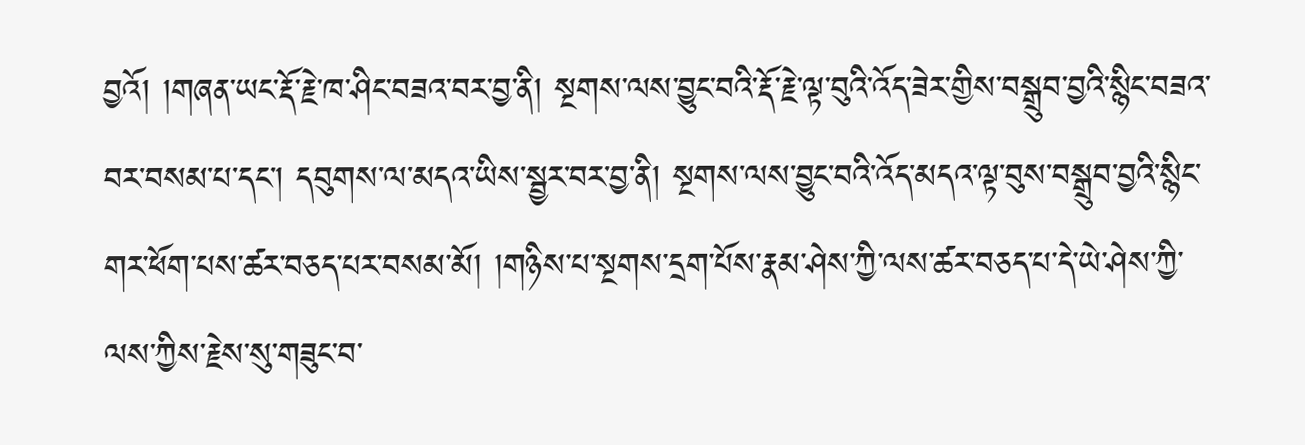བྱའོ། །གཞན་ཡང་རྡོ་རྗེ་ཁ་ཤིང་བཟའ་བར་བྱ་ནི། སྔགས་ལས་བྱུང་བའི་རྡོ་རྗེ་ལྟ་བུའི་འོད་ཟེར་གྱིས་བསྒྲུབ་བྱའི་སྙིང་བཟའ་བར་བསམ་པ་དང་། དབུགས་ལ་མདའ་ཡིས་སྦྱར་བར་བྱ་ནི། སྔགས་ལས་བྱུང་བའི་འོད་མདའ་ལྟ་བུས་བསྒྲུབ་བྱའི་སྙིང་གར་ཕོག་པས་ཚར་བཅད་པར་བསམ་མོ། །གཉིས་པ་སྔགས་དྲག་པོས་རྣམ་ཤེས་ཀྱི་ལས་ཚར་བཅད་པ་དེ་ཡེ་ཤེས་ཀྱི་ལས་ཀྱིས་རྗེས་སུ་གཟུང་བ་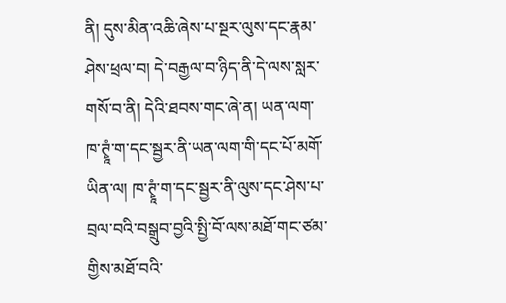ནི། དུས་མིན་འཆི་ཞེས་པ་སྔར་ལུས་དང་རྣམ་ཤེས་ཕྲལ་བ། དེ་བརྒྱལ་བ་ཉིད་ནི་དེ་ལས་སླར་གསོ་བ་ནི། དེའི་ཐབས་གང་ཞེ་ན། ཡན་ལག་ཁ་ཊྭཱཾ་ག་དང་སྦྱར་ནི་ཡན་ལག་གི་དང་པོ་མགོ་ཡིན་ལ། ཁ་ཊྭཱཾ་ག་དང་སྦྱར་ནི་ལུས་དང་ཤེས་པ་བྲལ་བའི་བསྒྲུབ་བྱའི་སྤྱི་བོ་ལས་མཐོ་གང་ཙམ་གྱིས་མཐོ་བའི་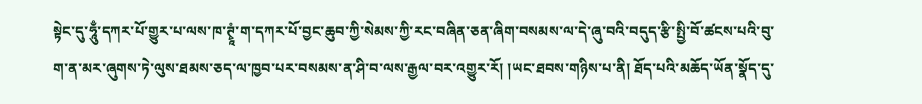སྟེང་དུ་ཧཱུྃ་དཀར་པོ་གྱུར་པ་ལས་ཁ་ཊྭཱཾ་ག་དཀར་པོ་བྱང་ཆུབ་ཀྱི་སེམས་ཀྱི་རང་བཞིན་ཅན་ཞིག་བསམས་ལ་དེ་ཞུ་བའི་བདུད་རྩི་སྤྱི་བོ་ཚངས་པའི་བུ་ག་ན་མར་ཞུགས་ཏེ་ལུས་ཐམས་ཅད་ལ་ཁྱབ་པར་བསམས་ན་ཤི་བ་ལས་རྒྱལ་བར་འགྱུར་རོ། །ཡང་ཐབས་གཉིས་པ་ནི། ཐོད་པའི་མཆོད་ཡོན་སྣོད་དུ་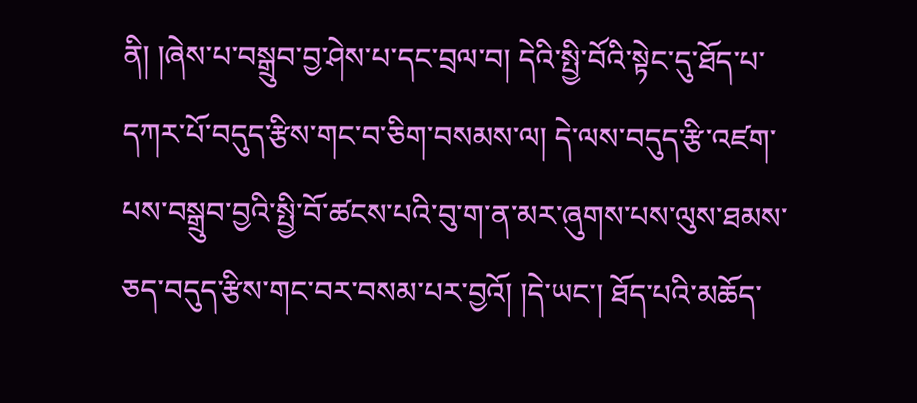ནི། །ཞེས་པ་བསྒྲུབ་བྱ་ཤེས་པ་དང་བྲལ་བ། དེའི་སྤྱི་བོའི་སྟེང་དུ་ཐོད་པ་དཀར་པོ་བདུད་རྩིས་གང་བ་ཅིག་བསམས་ལ། དེ་ལས་བདུད་རྩི་འཛག་པས་བསྒྲུབ་བྱའི་སྤྱི་བོ་ཚངས་པའི་བུ་ག་ན་མར་ཞུགས་པས་ལུས་ཐམས་ཅད་བདུད་རྩིས་གང་བར་བསམ་པར་བྱའོ། །དེ་ཡང་། ཐོད་པའི་མཆོད་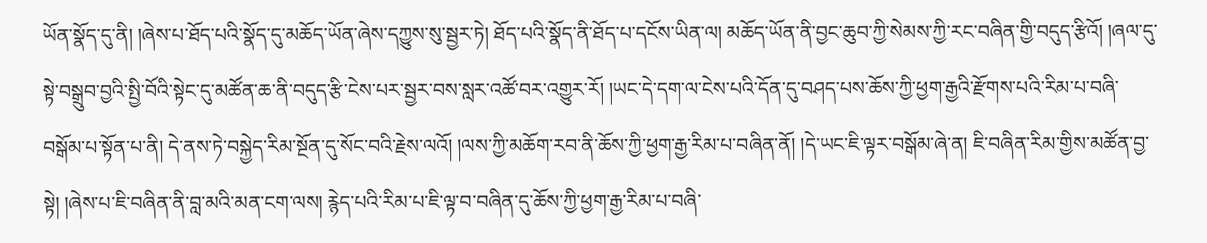ཡོན་སྣོད་དུ་ནི། །ཞེས་པ་ཐོད་པའི་སྣོད་དུ་མཆོད་ཡོན་ཞེས་དཀྱུས་སུ་སྦྱར་ཏེ། ཐོད་པའི་སྣོད་ནི་ཐོད་པ་དངོས་ཡིན་ལ། མཆོད་ཡོན་ནི་བྱང་ཆུབ་ཀྱི་སེམས་ཀྱི་རང་བཞིན་གྱི་བདུད་རྩིའོ། །ཞལ་དུ་སྟེ་བསྒྲུབ་བྱའི་སྤྱི་བོའི་སྟེང་དུ་མཚོན་ཆ་ནི་བདུད་རྩི་ངེས་པར་སྦྱར་བས་སླར་འཚོ་བར་འགྱུར་རོ། །ཡང་དེ་དག་ལ་ངེས་པའི་དོན་དུ་བཤད་པས་ཆོས་ཀྱི་ཕྱག་རྒྱའི་རྫོགས་པའི་རིམ་པ་བཞི་བསྒོམ་པ་སྟོན་པ་ནི། དེ་ནས་ཏེ་བསྐྱེད་རིམ་སྔོན་དུ་སོང་བའི་རྗེས་ལའོ། །ལས་ཀྱི་མཆོག་རབ་ནི་ཆོས་ཀྱི་ཕྱག་རྒྱ་རིམ་པ་བཞིན་ནོ། །དེ་ཡང་ཇི་ལྟར་བསྒོམ་ཞེ་ན། ཇི་བཞིན་རིམ་གྱིས་མཚོན་བྱ་སྟེ། །ཞེས་པ་ཇི་བཞིན་ནི་བླ་མའི་མན་ངག་ལས། རྙེད་པའི་རིམ་པ་ཇི་ལྟ་བ་བཞིན་དུ་ཆོས་ཀྱི་ཕྱག་རྒྱ་རིམ་པ་བཞི་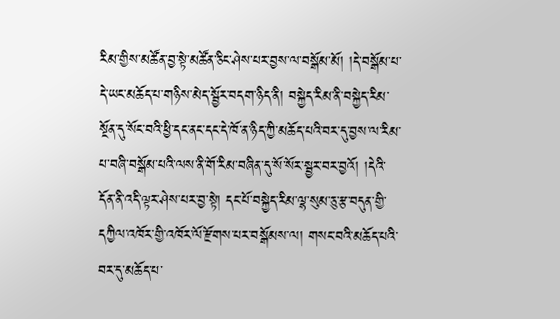རིམ་གྱིས་མཚོན་བྱ་སྟེ་མཚོན་ཅིང་ཤེས་པར་བྱས་ལ་བསྒོམ་མོ། །དེ་བསྒོམ་པ་དེ་ཡང་མཆོད་པ་གཉིས་མེད་སྦྱོར་བདག་ཉིད་ནི། བསྐྱེད་རིམ་ནི་བསྐྱེད་རིམ་སྔོན་དུ་སོང་བའི་ཕྱི་དང་ནང་དང་དེ་ཁོ་ན་ཉིད་ཀྱི་མཆོད་པའི་བར་དུ་བྱས་ལ་རིམ་པ་བཞི་བསྒོམ་པའི་ལས་ནི་གོ་རིམ་བཞིན་དུ་སོ་སོར་སྦྱར་བར་བྱའོ། །དེའི་དོན་ནི་འདི་ལྟར་ཤེས་པར་བྱ་སྟེ། དང་པོ་བསྐྱེད་རིམ་ལྷ་སུམ་ཅུ་རྩ་བདུན་གྱི་དཀྱིལ་འཁོར་གྱི་འཁོར་ལོ་རྫོགས་པར་བསྒོམས་ལ། གསང་བའི་མཆོད་པའི་བར་དུ་མཆོད་པ་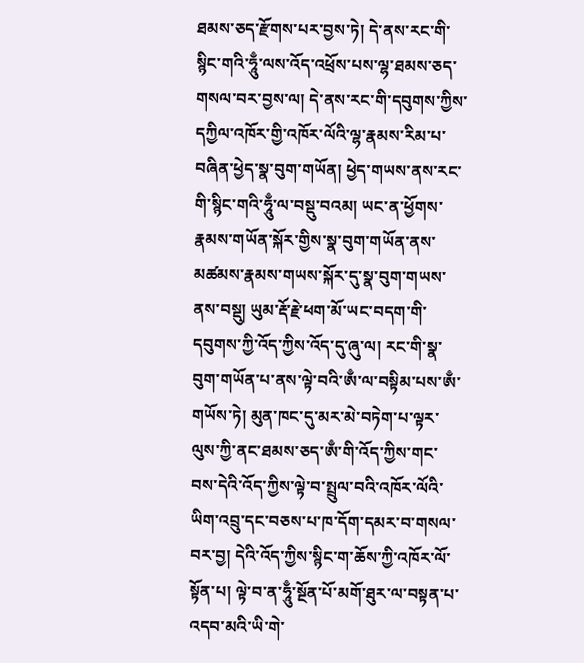ཐམས་ཅད་རྫོགས་པར་བྱས་ཏེ། དེ་ནས་རང་གི་སྙིང་གའི་ཧཱུྃ་ལས་འོད་འཕྲོས་པས་ལྷ་ཐམས་ཅད་གསལ་བར་བྱས་ལ། དེ་ནས་རང་གི་དབུགས་ཀྱིས་དཀྱིལ་འཁོར་གྱི་འཁོར་ལོའི་ལྷ་རྣམས་རིམ་པ་བཞིན་ཕྱེད་སྣ་བུག་གཡོན། ཕྱེད་གཡས་ནས་རང་གི་སྙིང་གའི་ཧཱུྃ་ལ་བསྡུ་བའམ། ཡང་ན་ཕྱོགས་རྣམས་གཡོན་སྐོར་གྱིས་སྣ་བུག་གཡོན་ནས་མཚམས་རྣམས་གཡས་སྐོར་དུ་སྣ་བུག་གཡས་ནས་བསྡུ། ཡུམ་རྡོ་རྗེ་ཕག་མོ་ཡང་བདག་གི་དབུགས་ཀྱི་འོད་ཀྱིས་འོད་དུ་ཞུ་ལ། རང་གི་སྣ་བུག་གཡོན་པ་ནས་ལྟེ་བའི་ཨྃ་ལ་བསྟིམ་པས་ཨྃ་གཡོས་ཏེ། མུན་ཁང་དུ་མར་མེ་བཏེག་པ་ལྟར་ལུས་ཀྱི་ནང་ཐམས་ཅད་ཨྃ་གི་འོད་ཀྱིས་གང་བས་དེའི་འོད་ཀྱིས་ལྟེ་བ་སྤྲུལ་བའི་འཁོར་ལོའི་ཡིག་འབྲུ་དང་བཅས་པ་ཁ་དོག་དམར་བ་གསལ་བར་བྱ། དེའི་འོད་ཀྱིས་སྙིང་ག་ཆོས་ཀྱི་འཁོར་ལོ་སྟོན་པ། ལྟེ་བ་ན་ཧཱུྃ་སྔོན་པོ་མགོ་ཐུར་ལ་བསྟན་པ་འདབ་མའི་ཡི་གེ་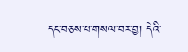དང་བཅས་པ་གསལ་བར་བྱ། དེའི་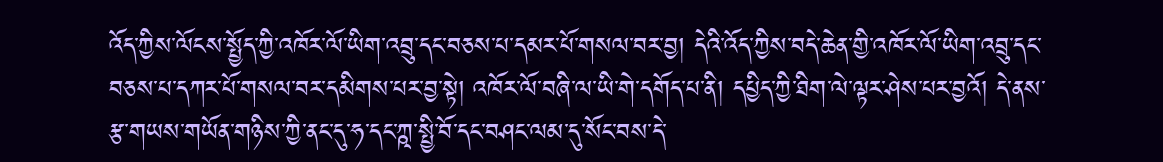འོད་ཀྱིས་ལོངས་སྤྱོད་ཀྱི་འཁོར་ལོ་ཡིག་འབྲུ་དང་བཅས་པ་དམར་པོ་གསལ་བར་བྱ། དེའི་འོད་ཀྱིས་བདེ་ཆེན་གྱི་འཁོར་ལོ་ཡིག་འབྲུ་དང་བཅས་པ་དཀར་པོ་གསལ་བར་དམིགས་པར་བྱ་སྟེ། འཁོར་ལོ་བཞི་ལ་ཡི་གེ་དགོད་པ་ནི། དཔྱིད་ཀྱི་ཐིག་ལེ་ལྟར་ཤེས་པར་བྱའོ། དེ་ནས་རྩ་གཡས་གཡོན་གཉིས་ཀྱི་ནང་དུ་ཧ་དང་ཀྵ་སྤྱི་བོ་དང་བཤང་ལམ་དུ་སོང་བས་དེ་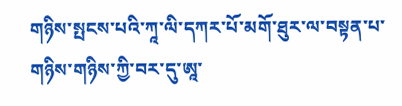གཉིས་སྤངས་པའི་ཀཱ་ལི་དཀར་པོ་མགོ་ཐུར་ལ་བསྟན་པ་གཉིས་གཉིས་ཀྱི་བར་དུ་ཨཱ་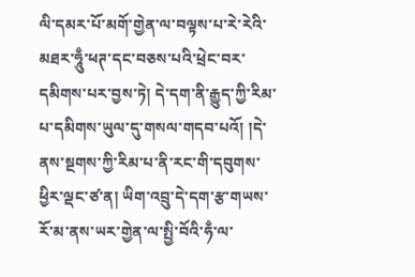ལི་དམར་པོ་མགོ་གྱེན་ལ་བལྟས་པ་རེ་རེའི་མཐར་ཧཱུྃ་ཕཊ་དང་བཅས་པའི་ཕྲེང་བར་དམིགས་པར་བྱས་ཏེ། དེ་དག་ནི་རྒྱུད་ཀྱི་རིམ་པ་དམིགས་ཡུལ་དུ་གསལ་གདབ་པའོ། །དེ་ནས་སྔགས་ཀྱི་རིམ་པ་ནི་རང་གི་དབུགས་ཕྱིར་ལྡང་ཙ་ན། ཡིག་འབྲུ་དེ་དག་རྩ་གཡས་རོ་མ་ནས་ཡར་གྱེན་ལ་སྤྱི་བོའི་ཧྃ་ལ་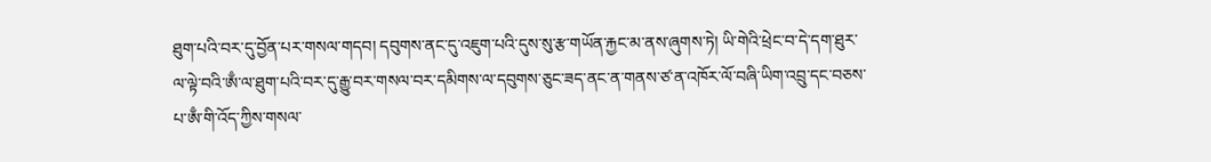ཐུག་པའི་བར་དུ་བྱོན་པར་གསལ་གདབ། དབུགས་ནང་དུ་འཇུག་པའི་དུས་སུ་རྩ་གཡོན་རྐྱང་མ་ནས་ཞུགས་ཏེ། ཡི་གེའི་ཕྲེང་བ་དེ་དག་ཐུར་ལ་ལྟེ་བའི་ཨྃ་ལ་ཐུག་པའི་བར་དུ་རྒྱུ་བར་གསལ་བར་དམིགས་ལ་དབུགས་ཅུང་ཟད་ནང་ན་གནས་ཙ་ན་འཁོར་ལོ་བཞི་ཡིག་འབྲུ་དང་བཅས་པ་ཨྃ་གི་འོད་ཀྱིས་གསལ་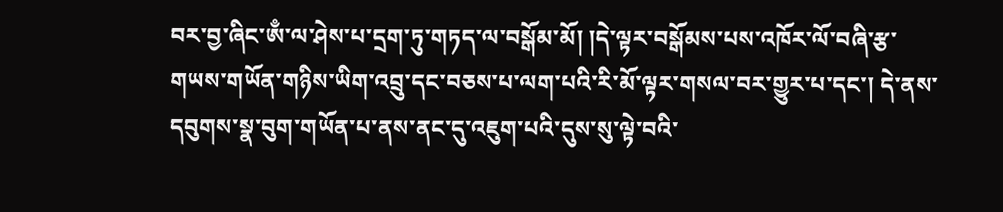བར་བྱ་ཞིང་ཨྃ་ལ་ཤེས་པ་དྲག་ཏུ་གཏད་ལ་བསྒོམ་མོ། །དེ་ལྟར་བསྒོམས་པས་འཁོར་ལོ་བཞི་རྩ་གཡས་གཡོན་གཉིས་ཡིག་འབྲུ་དང་བཅས་པ་ལག་པའི་རི་མོ་ལྟར་གསལ་བར་གྱུར་པ་དང་། དེ་ནས་དབུགས་སྣ་བུག་གཡོན་པ་ནས་ནང་དུ་འཇུག་པའི་དུས་སུ་ལྟེ་བའི་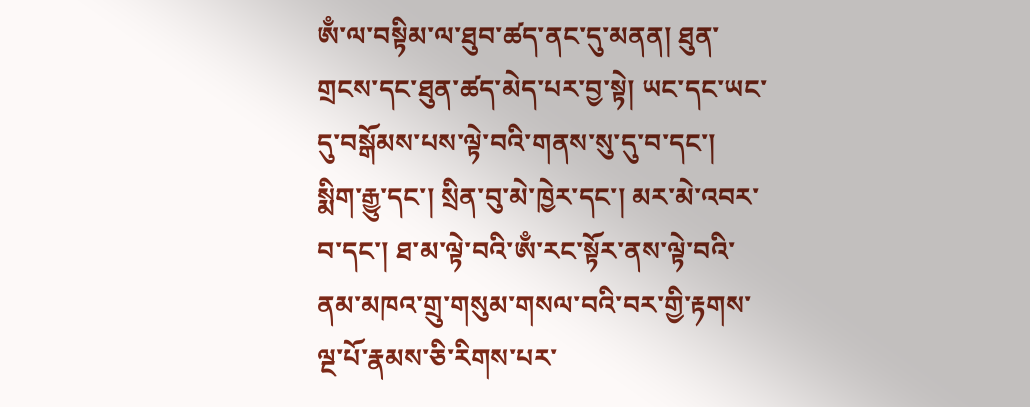ཨྃ་ལ་བསྟིམ་ལ་ཐུབ་ཚད་ནང་དུ་མནན། ཐུན་གྲངས་དང་ཐུན་ཚད་མེད་པར་བྱ་སྟེ། ཡང་དང་ཡང་དུ་བསྒོམས་པས་ལྟེ་བའི་གནས་སུ་དུ་བ་དང་། སྨིག་རྒྱུ་དང་། སྲིན་བུ་མེ་ཁྱེར་དང་། མར་མེ་འབར་བ་དང་། ཐ་མ་ལྟེ་བའི་ཨྃ་རང་སྟོར་ནས་ལྟེ་བའི་ནམ་མཁའ་གྲུ་གསུམ་གསལ་བའི་བར་གྱི་རྟགས་ལྔ་པོ་རྣམས་ཅི་རིགས་པར་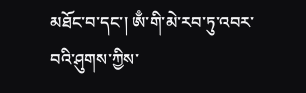མཐོང་བ་དང་། ཨྃ་གི་མེ་རབ་ཏུ་འབར་བའི་ཤུགས་ཀྱིས་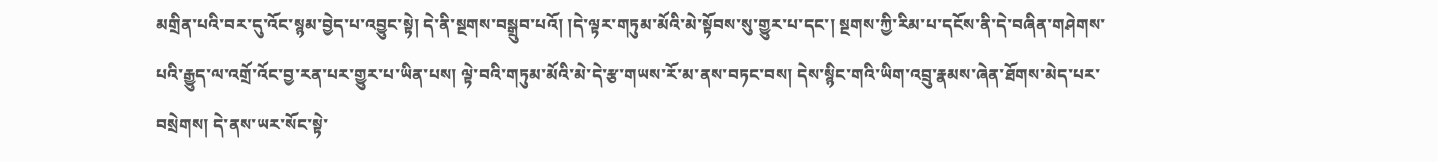མགྲིན་པའི་བར་དུ་འོང་སྙམ་བྱེད་པ་འབྱུང་སྟེ། དེ་ནི་སྔགས་བསྒྲུབ་པའོ། །དེ་ལྟར་གཏུམ་མོའི་མེ་སྟོབས་སུ་གྱུར་པ་དང་། སྔགས་ཀྱི་རིམ་པ་དངོས་ནི་དེ་བཞིན་གཤེགས་པའི་རྒྱུད་ལ་འགྲོ་འོང་བྱ་རན་པར་གྱུར་པ་ཡིན་པས། ལྟེ་བའི་གཏུམ་མོའི་མེ་དེ་རྩ་གཡས་རོ་མ་ནས་བཏང་བས། དེས་སྙིང་གའི་ཡིག་འབྲུ་རྣམས་ཞེན་ཐོགས་མེད་པར་བསྲེགས། དེ་ནས་ཡར་སོང་སྟེ་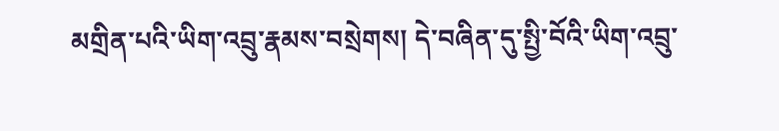མགྲིན་པའི་ཡིག་འབྲུ་རྣམས་བསྲེགས། དེ་བཞིན་དུ་སྤྱི་བོའི་ཡིག་འབྲུ་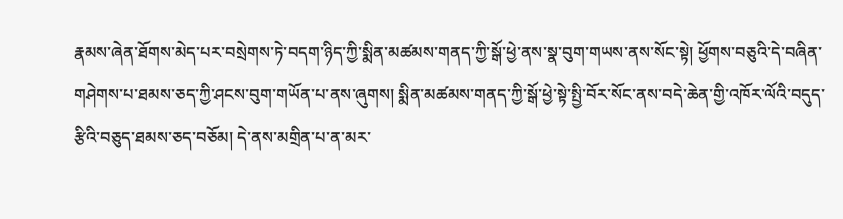རྣམས་ཞེན་ཐོགས་མེད་པར་བསྲེགས་ཏེ་བདག་ཉིད་ཀྱི་སྨིན་མཚམས་གནད་ཀྱི་སྒོ་ཕྱེ་ནས་སྣ་བུག་གཡས་ནས་སོང་སྟེ། ཕྱོགས་བཅུའི་དེ་བཞིན་གཤེགས་པ་ཐམས་ཅད་ཀྱི་ཤངས་བུག་གཡོན་པ་ནས་ཞུགས། སྨིན་མཚམས་གནད་ཀྱི་སྒོ་ཕྱེ་སྟེ་སྤྱི་བོར་སོང་ནས་བདེ་ཆེན་གྱི་འཁོར་ལོའི་བདུད་རྩིའི་བཅུད་ཐམས་ཅད་བཅོམ། དེ་ནས་མགྲིན་པ་ན་མར་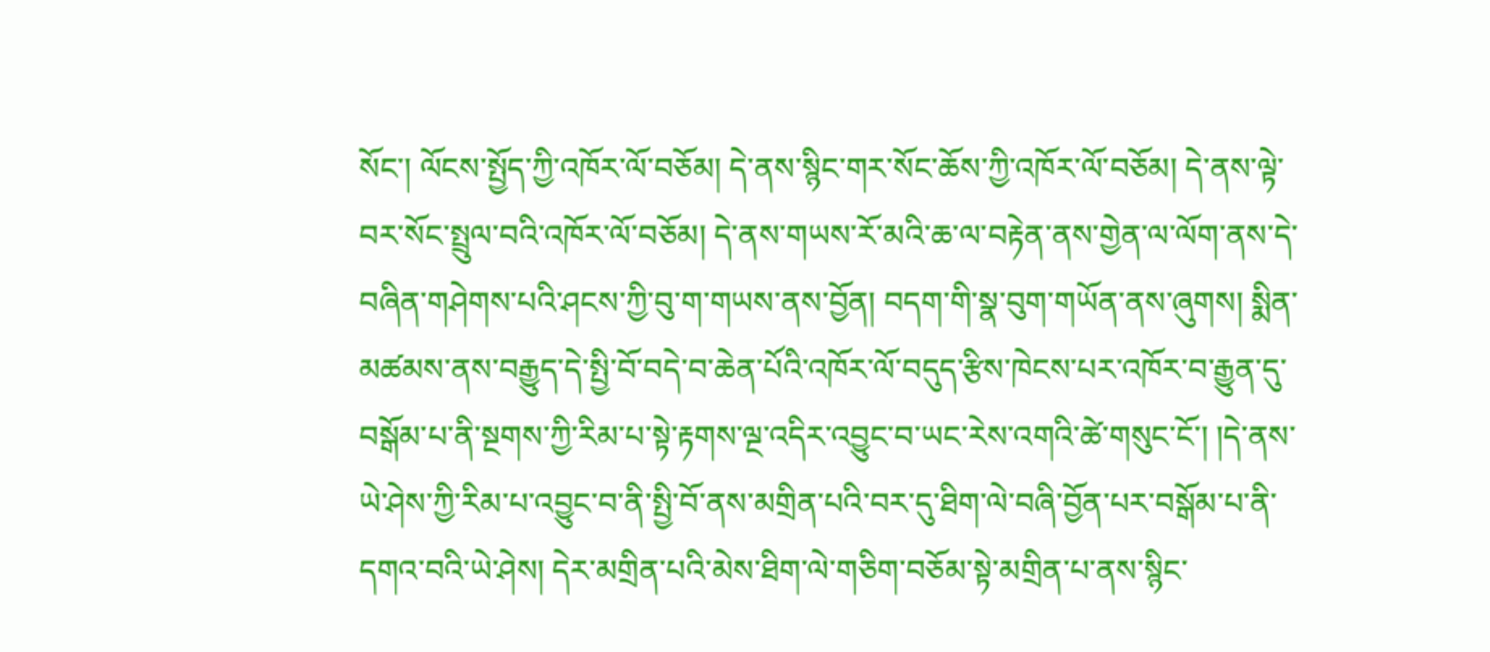སོང་། ལོངས་སྤྱོད་ཀྱི་འཁོར་ལོ་བཅོམ། དེ་ནས་སྙིང་གར་སོང་ཆོས་ཀྱི་འཁོར་ལོ་བཅོམ། དེ་ནས་ལྟེ་བར་སོང་སྤྲུལ་བའི་འཁོར་ལོ་བཅོམ། དེ་ནས་གཡས་རོ་མའི་ཆ་ལ་བརྟེན་ནས་གྱེན་ལ་ལོག་ནས་དེ་བཞིན་གཤེགས་པའི་ཤངས་ཀྱི་བུ་ག་གཡས་ནས་བྱོན། བདག་གི་སྣ་བུག་གཡོན་ནས་ཞུགས། སྨིན་མཚམས་ནས་བརྒྱུད་དེ་སྤྱི་བོ་བདེ་བ་ཆེན་པོའི་འཁོར་ལོ་བདུད་རྩིས་ཁེངས་པར་འཁོར་བ་རྒྱུན་དུ་བསྒོམ་པ་ནི་སྔགས་ཀྱི་རིམ་པ་སྟེ་རྟགས་ལྔ་འདིར་འབྱུང་བ་ཡང་རེས་འགའི་ཚེ་གསུང་ངོ་། །དེ་ནས་ཡེ་ཤེས་ཀྱི་རིམ་པ་འབྱུང་བ་ནི་སྤྱི་བོ་ནས་མགྲིན་པའི་བར་དུ་ཐིག་ལེ་བཞི་བྱོན་པར་བསྒོམ་པ་ནི་དགའ་བའི་ཡེ་ཤེས། དེར་མགྲིན་པའི་མེས་ཐིག་ལེ་གཅིག་བཅོམ་སྟེ་མགྲིན་པ་ནས་སྙིང་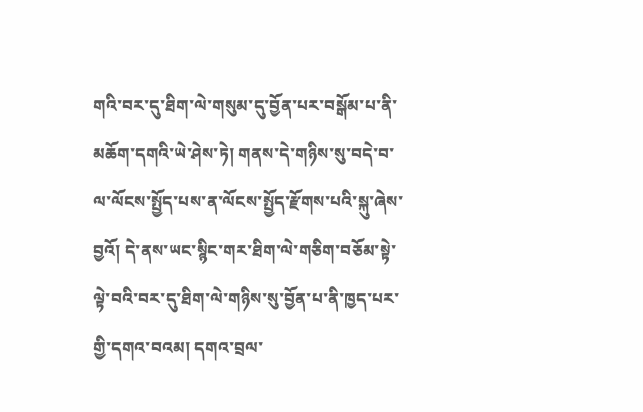གའི་བར་དུ་ཐིག་ལེ་གསུམ་དུ་བྱོན་པར་བསྒོམ་པ་ནི་མཆོག་དགའི་ཡེ་ཤེས་ཏེ། གནས་དེ་གཉིས་སུ་བདེ་བ་ལ་ལོངས་སྤྱོད་པས་ན་ལོངས་སྤྱོད་རྫོགས་པའི་སྐུ་ཞེས་བྱའོ། དེ་ནས་ཡང་སྙིང་གར་ཐིག་ལེ་གཅིག་བཅོམ་སྟེ་ལྟེ་བའི་བར་དུ་ཐིག་ལེ་གཉིས་སུ་བྱོན་པ་ནི་ཁྱད་པར་གྱི་དགའ་བའམ། དགའ་བྲལ་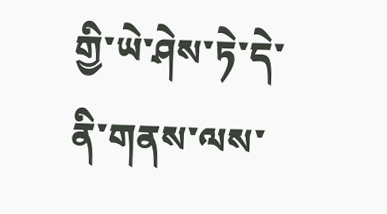གྱི་ཡེ་ཤེས་ཏེ་དེ་ནི་གནས་ལས་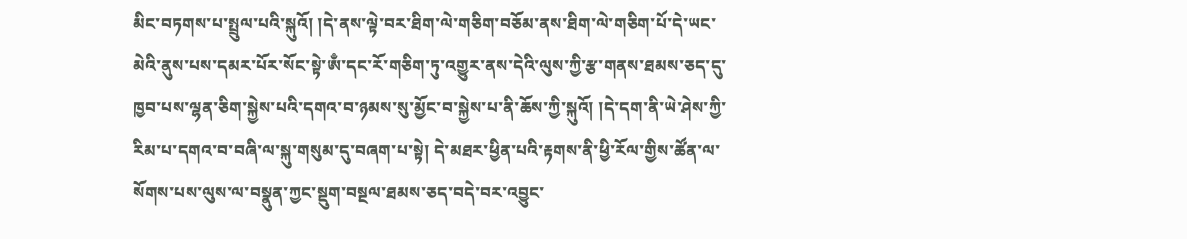མིང་བཏགས་པ་སྤྲུལ་པའི་སྐུའོ། །དེ་ནས་ལྟེ་བར་ཐིག་ལེ་གཅིག་བཅོམ་ནས་ཐིག་ལེ་གཅིག་པོ་དེ་ཡང་མེའི་ནུས་པས་དམར་པོར་སོང་སྟེ་ཨྃ་དང་རོ་གཅིག་ཏུ་འགྱུར་ནས་དེའི་ལུས་ཀྱི་རྩ་གནས་ཐམས་ཅད་དུ་ཁྱབ་པས་ལྷན་ཅིག་སྐྱེས་པའི་དགའ་བ་ཉམས་སུ་མྱོང་བ་སྐྱེས་པ་ནི་ཆོས་ཀྱི་སྐུའོ། །དེ་དག་ནི་ཡེ་ཤེས་ཀྱི་རིམ་པ་དགའ་བ་བཞི་ལ་སྐུ་གསུམ་དུ་བཞག་པ་སྟེ། དེ་མཐར་ཕྱིན་པའི་རྟགས་ནི་ཕྱི་རོལ་གྱིས་ཚོན་ལ་སོགས་པས་ལུས་ལ་བསྣུན་ཀྱང་སྡུག་བསྔལ་ཐམས་ཅད་བདེ་བར་འབྱུང་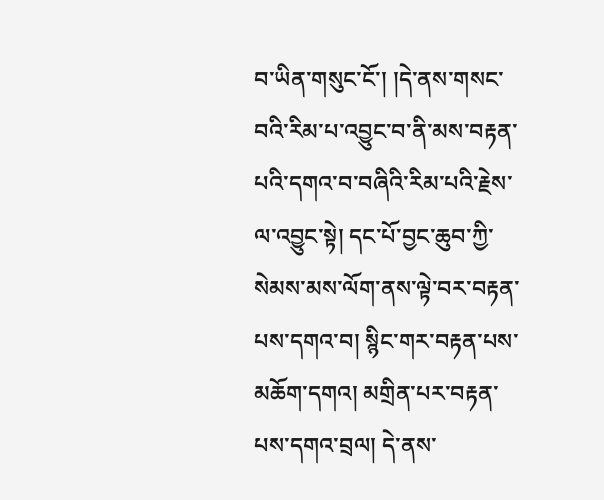བ་ཡིན་གསུང་ངོ་། །དེ་ནས་གསང་བའི་རིམ་པ་འབྱུང་བ་ནི་མས་བརྟན་པའི་དགའ་བ་བཞིའི་རིམ་པའི་རྗེས་ལ་འབྱུང་སྟེ། དང་པོ་བྱང་ཆུབ་ཀྱི་སེམས་མས་ལོག་ནས་ལྟེ་བར་བརྟན་པས་དགའ་བ། སྙིང་གར་བརྟན་པས་མཆོག་དགའ། མགྲིན་པར་བརྟན་པས་དགའ་བྲལ། དེ་ནས་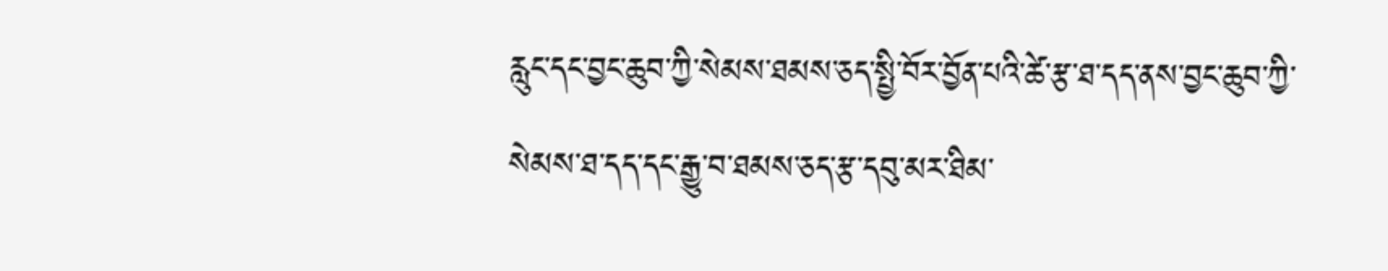རླུང་དང་བྱང་ཆུབ་ཀྱི་སེམས་ཐམས་ཅད་སྤྱི་བོར་བྱོན་པའི་ཚེ་རྩ་ཐ་དད་ནས་བྱང་ཆུབ་ཀྱི་སེམས་ཐ་དད་དང་རྒྱུ་བ་ཐམས་ཅད་རྩ་དབུ་མར་ཐིམ་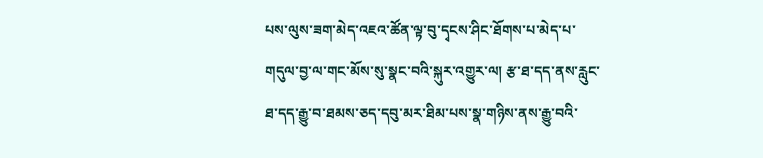པས་ལུས་ཟག་མེད་འཇའ་ཚོན་ལྟ་བུ་དྭངས་ཤིང་ཐོགས་པ་མེད་པ་གདུལ་བྱ་ལ་གང་མོས་སུ་སྣང་བའི་སྐུར་འགྱུར་ལ། རྩ་ཐ་དད་ནས་རླུང་ཐ་དད་རྒྱུ་བ་ཐམས་ཅད་དབུ་མར་ཐིམ་པས་སྣ་གཉིས་ནས་རྒྱུ་བའི་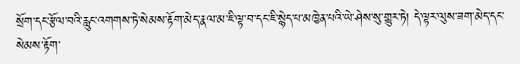སྲོག་དང་རྩོལ་བའི་རླུང་འགགས་ཏེ་སེམས་རྟོག་མེད་རྣལ་མ་ཇི་ལྟ་བ་དང་ཇི་སྙེད་པ་མཁྱེན་པའི་ཡེ་ཤེས་སུ་གྱུར་ཏེ། དེ་ལྟར་ལུས་ཟག་མེད་དང་སེམས་རྟོག་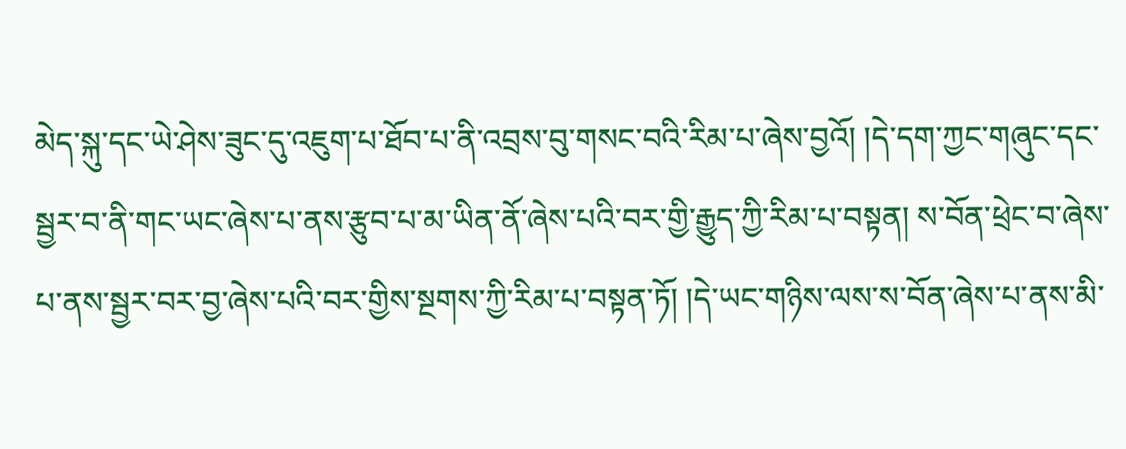མེད་སྐུ་དང་ཡེ་ཤེས་ཟུང་དུ་འཇུག་པ་ཐོབ་པ་ནི་འབྲས་བུ་གསང་བའི་རིམ་པ་ཞེས་བྱའོ། །དེ་དག་ཀྱང་གཞུང་དང་སྦྱར་བ་ནི་གང་ཡང་ཞེས་པ་ནས་རྩུབ་པ་མ་ཡིན་ནོ་ཞེས་པའི་བར་གྱི་རྒྱུད་ཀྱི་རིམ་པ་བསྟན། ས་བོན་ཕྲེང་བ་ཞེས་པ་ནས་སྦྱར་བར་བྱ་ཞེས་པའི་བར་གྱིས་སྔགས་ཀྱི་རིམ་པ་བསྟན་ཏོ། །དེ་ཡང་གཉིས་ལས་ས་བོན་ཞེས་པ་ནས་མི་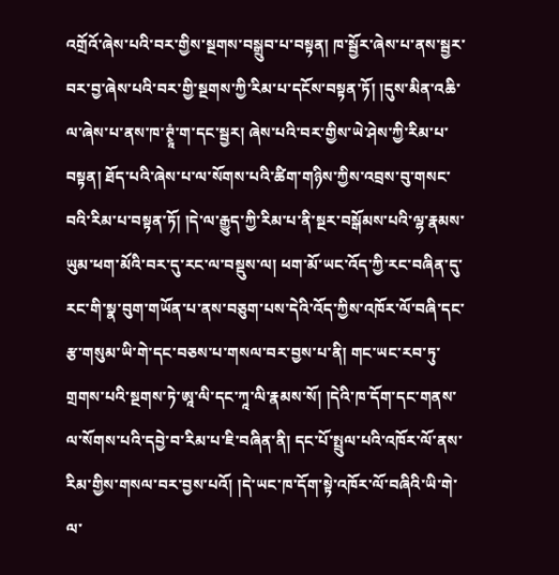འགྲོའོ་ཞེས་པའི་བར་གྱིས་སྔགས་བསྒྲུབ་པ་བསྟན། ཁ་སྦྱོར་ཞེས་པ་ནས་སྦྱར་བར་བྱ་ཞེས་པའི་བར་གྱི་སྔགས་ཀྱི་རིམ་པ་དངོས་བསྟན་ཏོ། །དུས་མིན་འཆི་ལ་ཞེས་པ་ནས་ཁ་ཊྭཱཾ་ག་དང་སྦྱར། ཞེས་པའི་བར་གྱིས་ཡེ་ཤེས་ཀྱི་རིམ་པ་བསྟན། ཐོད་པའི་ཞེས་པ་ལ་སོགས་པའི་ཚིག་གཉིས་ཀྱིས་འབྲས་བུ་གསང་བའི་རིམ་པ་བསྟན་ཏོ། །དེ་ལ་རྒྱུད་ཀྱི་རིམ་པ་ནི་སྔར་བསྒོམས་པའི་ལྷ་རྣམས་ཡུམ་ཕག་མོའི་བར་དུ་རང་ལ་བསྡུས་ལ། ཕག་མོ་ཡང་འོད་ཀྱི་རང་བཞིན་དུ་རང་གི་སྣ་བུག་གཡོན་པ་ནས་བཅུག་པས་དེའི་འོད་ཀྱིས་འཁོར་ལོ་བཞི་དང་རྩ་གསུམ་ཡི་གེ་དང་བཅས་པ་གསལ་བར་བྱས་པ་ནི། གང་ཡང་རབ་ཏུ་གྲགས་པའི་སྔགས་ཏེ་ཨཱ་ལི་དང་ཀཱ་ལི་རྣམས་སོ། །དེའི་ཁ་དོག་དང་གནས་ལ་སོགས་པའི་དབྱེ་བ་རིམ་པ་ཇི་བཞིན་ནི། དང་པོ་སྤྲུལ་པའི་འཁོར་ལོ་ནས་རིམ་གྱིས་གསལ་བར་བྱས་པའོ། །དེ་ཡང་ཁ་དོག་སྟེ་འཁོར་ལོ་བཞིའི་ཡི་གེ་ལ་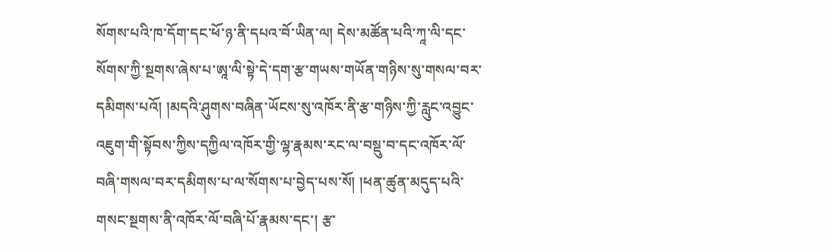སོགས་པའི་ཁ་དོག་དང་ཕོ་ཉ་ནི་དཔའ་བོ་ཡིན་ལ། དེས་མཚོན་པའི་ཀཱ་ལི་དང་སོགས་ཀྱི་སྔགས་ཞེས་པ་ཨཱ་ལི་སྟེ་དེ་དག་རྩ་གཡས་གཡོན་གཉིས་སུ་གསལ་བར་དམིགས་པའོ། །མདའི་ཤུགས་བཞིན་ཡོངས་སུ་འཁོར་ནི་རྩ་གཉིས་ཀྱི་རླུང་འབྱུང་འཇུག་གི་སྟོབས་ཀྱིས་དཀྱིལ་འཁོར་གྱི་ལྷ་རྣམས་རང་ལ་བསྡུ་བ་དང་འཁོར་ལོ་བཞི་གསལ་བར་དམིགས་པ་ལ་སོགས་པ་བྱེད་པས་སོ། །ཕན་ཚུན་མདུད་པའི་གསང་སྔགས་ནི་འཁོར་ལོ་བཞི་པོ་རྣམས་དང་། རྩ་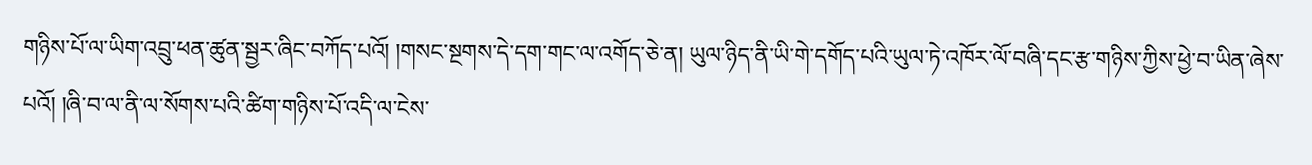གཉིས་པོ་ལ་ཡིག་འབྲུ་ཕན་ཚུན་སྦྱར་ཞིང་བཀོད་པའོ། །གསང་སྔགས་དེ་དག་གང་ལ་འགོད་ཅེ་ན། ཡུལ་ཉིད་ནི་ཡི་གེ་དགོད་པའི་ཡུལ་ཏེ་འཁོར་ལོ་བཞི་དང་རྩ་གཉིས་ཀྱིས་ཕྱེ་བ་ཡིན་ཞེས་པའོ། །ཞི་བ་ལ་ནི་ལ་སོགས་པའི་ཚིག་གཉིས་པོ་འདི་ལ་ངེས་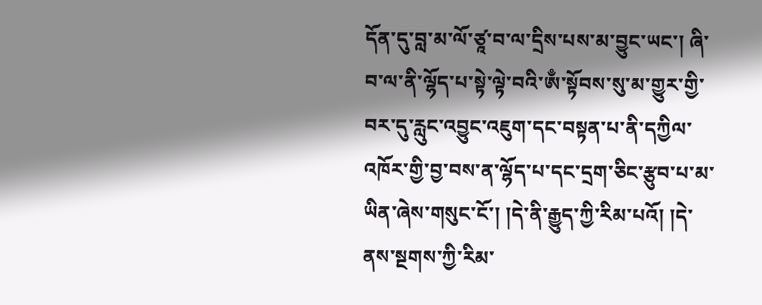དོན་དུ་བླ་མ་ལོ་ཙཱ་བ་ལ་དྲིས་པས་མ་བྱུང་ཡང་། ཞི་བ་ལ་ནི་ལྷོད་པ་སྟེ་ལྟེ་བའི་ཨྃ་སྟོབས་སུ་མ་གྱུར་གྱི་བར་དུ་རླུང་འབྱུང་འཇུག་དང་བསྟན་པ་ནི་དཀྱིལ་འཁོར་གྱི་བྱ་བས་ན་ལྷོད་པ་དང་དྲག་ཅིང་རྩུབ་པ་མ་ཡིན་ཞེས་གསུང་ངོ་། །དེ་ནི་རྒྱུད་ཀྱི་རིམ་པའོ། །དེ་ནས་སྔགས་ཀྱི་རིམ་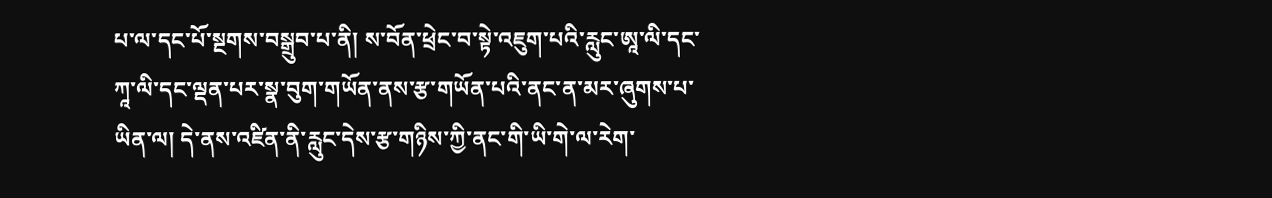པ་ལ་དང་པོ་སྔགས་བསྒྲུབ་པ་ནི། ས་བོན་ཕྲེང་བ་སྟེ་འཇུག་པའི་རླུང་ཨཱ་ལི་དང་ཀཱ་ལི་དང་ལྡན་པར་སྣ་བུག་གཡོན་ནས་རྩ་གཡོན་པའི་ནང་ན་མར་ཞུགས་པ་ཡིན་ལ། དེ་ནས་འཛིན་ནི་རླུང་དེས་རྩ་གཉིས་ཀྱི་ནང་གི་ཡི་གེ་ལ་རེག་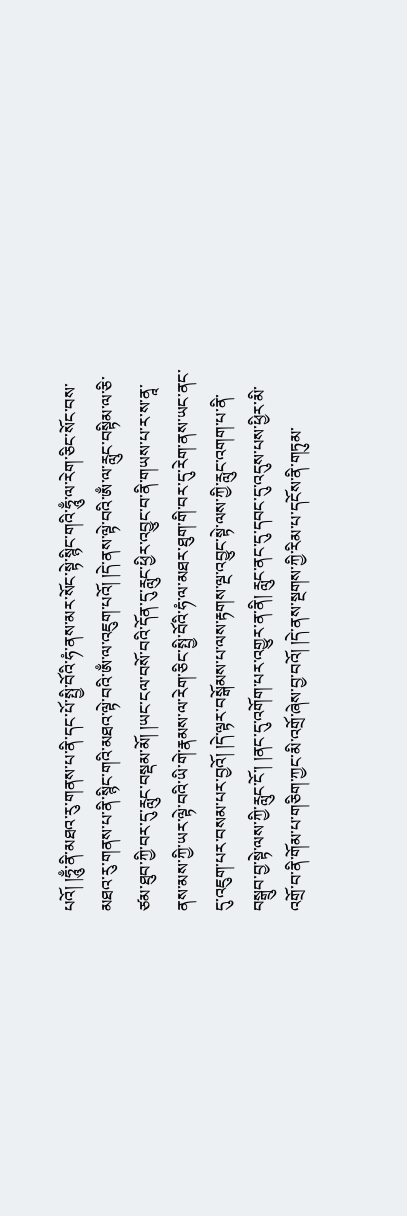པའོ། །ཧཱུྃ་ནི་མཐའ་རུ་གནས་པ་ནི་དང་པོ་སྤྱི་བོའི་ཧཾ་ནས་མར་སོང་སྟེ་སྙིང་གའི་ཧཱུྃ་ལ་རེག་ཅིང་སོང་བས་མཐའ་རུ་གནས་པ་ནི་སྙིང་གའི་མཐའ་ལྟེ་བའི་ཨྃ་ལ་འཇུག་པའོ། །དེ་ནས་ལྟེ་བའི་ཨྃ་ལ་རླུང་བསྟིམ་ལ་ཅི་ཙམ་ཐུབ་ཀྱི་བར་དུ་རླུང་བསྡམ་མོ། །ཡང་ངལ་བསོ་བའི་དོན་དུ་རླུང་ཕྱིར་འབྱུང་བ་ནི་གཡས་པ་ར་ས་ནཱ་ནས་མས་ཀྱི་ཡར་ལྟེ་བའི་ཡི་གེ་རྣམས་ལ་རེག་ཅིང་སྤྱི་བོའི་ཧཾ་ལ་མཐར་ཐུག་གི་བར་དུ་རེག་ནས་ཡང་ནང་དུ་འཇུག་པར་བསམ་པར་བྱའོ། །དེ་ལྟར་བསྒོམས་པ་ལས་རྟགས་ལྔ་འབྱུང་སྟེ་ལས་ཀྱི་རླུང་འགག་པ་ནི་བསྒྲུབ་བྱ་སྟེ་ལས་ཀྱི་རླུང་ངོ་། །ནང་དུ་འགོག་པར་འགྱུར་ན་ནི། རླུང་ནང་དུ་དབང་དུ་འདུས་པས་ཕྱིར་མི་འགྲོ་བ་ནི་གོམ་པ་གཅིག་ཀྱང་མི་འགྲོ་ཞེས་བྱ་བའོ། །དེ་ནས་སྔགས་ཀྱི་རིམ་པ་དངོས་ནི་གཏུམ་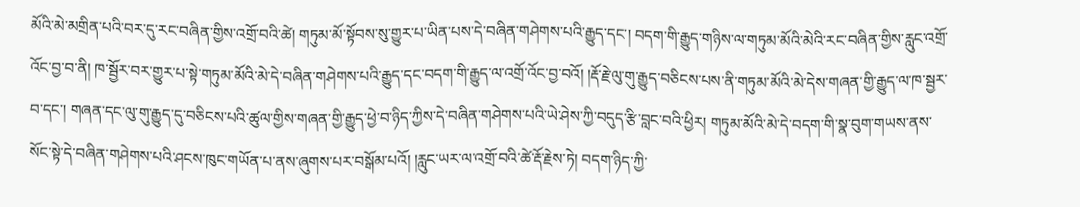མོའི་མེ་མགྲིན་པའི་བར་དུ་རང་བཞིན་གྱིས་འགྲོ་བའི་ཚེ། གཏུམ་མོ་སྟོབས་སུ་གྱུར་པ་ཡིན་པས་དེ་བཞིན་གཤེགས་པའི་རྒྱུད་དང་། བདག་གི་རྒྱུད་གཉིས་ལ་གཏུམ་མོའི་མེའི་རང་བཞིན་གྱིས་རླུང་འགྲོ་འོང་བྱ་བ་ནི། ཁ་སྦྱོར་བར་གྱུར་པ་སྟེ་གཏུམ་མོའི་མེ་དེ་བཞིན་གཤེགས་པའི་རྒྱུད་དང་བདག་གི་རྒྱུད་ལ་འགྲོ་འོང་བྱ་བའོ། །རྡོ་རྗེ་ལུ་གུ་རྒྱུད་བཅིངས་པས་ནི་གཏུམ་མོའི་མེ་དེས་གཞན་གྱི་རྒྱུད་ལ་ཁ་སྦྱར་བ་དང་། གཞན་དང་ལུ་གུ་རྒྱུད་དུ་བཅིངས་པའི་ཚུལ་གྱིས་གཞན་གྱི་རྒྱུད་ཕྱེ་བ་ཉིད་ཀྱིས་དེ་བཞིན་གཤེགས་པའི་ཡེ་ཤེས་ཀྱི་བདུད་རྩི་བླང་བའི་ཕྱིར། གཏུམ་མོའི་མེ་དེ་བདག་གི་སྣ་བུག་གཡས་ནས་སོང་སྟེ་དེ་བཞིན་གཤེགས་པའི་ཤངས་ཁུང་གཡོན་པ་ནས་ཞུགས་པར་བསྒོམ་པའོ། །རླུང་ཡར་ལ་འགྲོ་བའི་ཚེ་རྡོ་རྗེས་ཏེ། བདག་ཉིད་ཀྱི་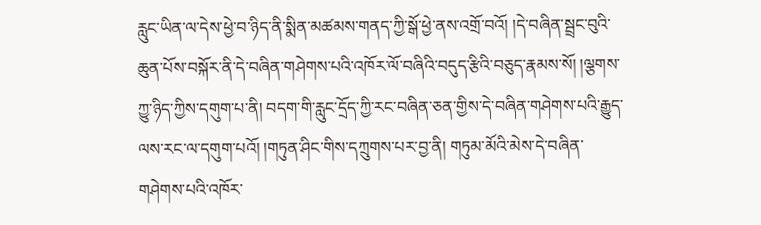རླུང་ཡིན་ལ་དེས་ཕྱེ་བ་ཉིད་ནི་སྨིན་མཚམས་གནད་ཀྱི་སྒོ་ཕྱེ་ནས་འགྲོ་བའོ། །དེ་བཞིན་སྦྲང་བུའི་ཆུན་པོས་བསྐོར་ནི་དེ་བཞིན་གཤེགས་པའི་འཁོར་ལོ་བཞིའི་བདུད་རྩིའི་བཅུད་རྣམས་སོ། །ལྕགས་ཀྱུ་ཉིད་ཀྱིས་དགུག་པ་ནི། བདག་གི་རླུང་དྲོད་ཀྱི་རང་བཞིན་ཅན་གྱིས་དེ་བཞིན་གཤེགས་པའི་རྒྱུད་ལས་རང་ལ་དགུག་པའོ། །གཏུན་ཤིང་གིས་དཀྲུགས་པར་བྱ་ནི། གཏུམ་མོའི་མེས་དེ་བཞིན་གཤེགས་པའི་འཁོར་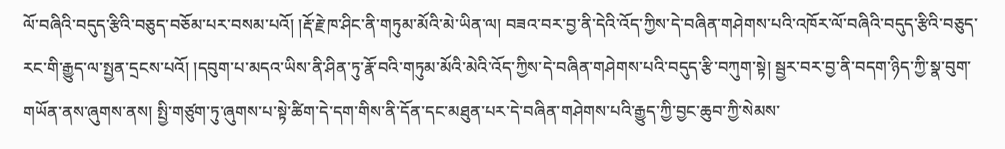ལོ་བཞིའི་བདུད་རྩིའི་བཅུད་བཅོམ་པར་བསམ་པའོ། །རྡོ་རྗེ་ཁ་ཤིང་ནི་གཏུམ་མོའི་མེ་ཡིན་ལ། བཟའ་བར་བྱ་ནི་དེའི་འོད་ཀྱིས་དེ་བཞིན་གཤེགས་པའི་འཁོར་ལོ་བཞིའི་བདུད་རྩིའི་བཅུད་རང་གི་རྒྱུད་ལ་སྤྱན་དྲངས་པའོ། །དབུག་པ་མདའ་ཡིས་ནི་ཤིན་ཏུ་རྣོ་བའི་གཏུམ་མོའི་མེའི་འོད་ཀྱིས་དེ་བཞིན་གཤེགས་པའི་བདུད་རྩི་བཀུག་སྟེ། སྦྱར་བར་བྱ་ནི་བདག་ཉིད་ཀྱི་སྣ་བུག་གཡོན་ནས་ཞུགས་ནས། སྤྱི་གཙུག་ཏུ་ཞུགས་པ་སྟེ་ཚིག་དེ་དག་གིས་ནི་དོན་དང་མཐུན་པར་དེ་བཞིན་གཤེགས་པའི་རྒྱུད་ཀྱི་བྱང་ཆུབ་ཀྱི་སེམས་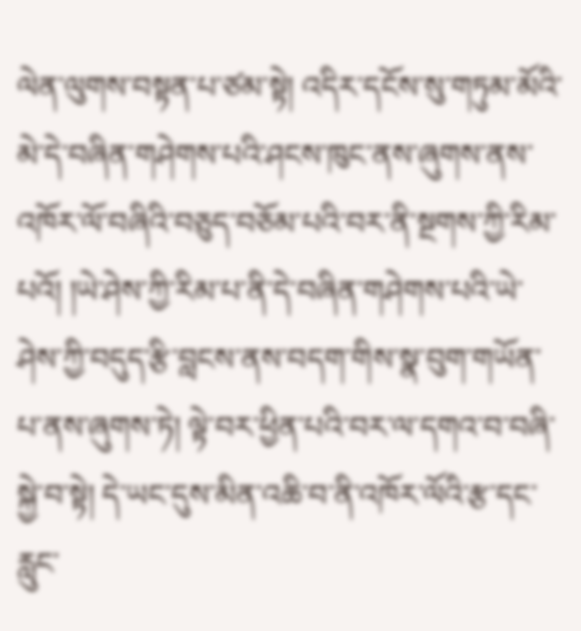ལེན་ལུགས་བསྟན་པ་ཙམ་སྟེ། འདིར་དངོས་སུ་གཏུམ་མོའི་མེ་དེ་བཞིན་གཤེགས་པའི་ཤངས་ཁུང་ནས་ཞུགས་ནས་འཁོར་ལོ་བཞིའི་བཅུད་བཅོམ་པའི་བར་ནི་སྔགས་ཀྱི་རིམ་པའོ། །ཡེ་ཤེས་ཀྱི་རིམ་པ་ནི་དེ་བཞིན་གཤེགས་པའི་ཡེ་ཤེས་ཀྱི་བདུད་རྩི་བླངས་ནས་བདག་གིས་སྣ་བུག་གཡོན་པ་ནས་ཞུགས་ཏེ། ལྟེ་བར་ཕྱིན་པའི་བར་ལ་དགའ་བ་བཞི་སྐྱེ་བ་སྟེ། དེ་ཡང་དུས་མིན་འཆི་བ་ནི་འཁོར་ལོའི་རྩ་དང་རླུང་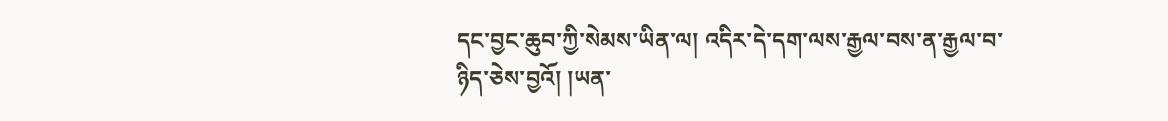དང་བྱང་ཆུབ་ཀྱི་སེམས་ཡིན་ལ། འདིར་དེ་དག་ལས་རྒྱལ་བས་ན་རྒྱལ་བ་ཉིད་ཅེས་བྱའོ། །ཡན་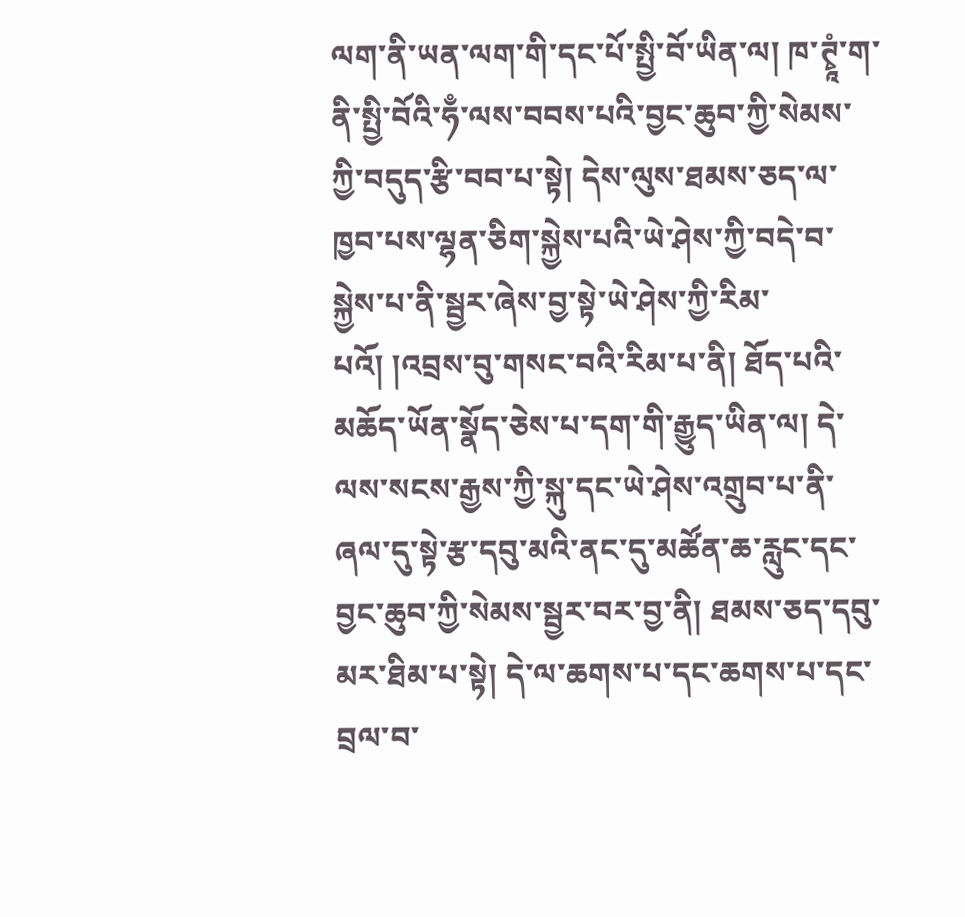ལག་ནི་ཡན་ལག་གི་དང་པོ་སྤྱི་བོ་ཡིན་ལ། ཁ་ཊྭཱཾ་ག་ནི་སྤྱི་བོའི་ཧྃ་ལས་བབས་པའི་བྱང་ཆུབ་ཀྱི་སེམས་ཀྱི་བདུད་རྩི་བབ་པ་སྟེ། དེས་ལུས་ཐམས་ཅད་ལ་ཁྱབ་པས་ལྷན་ཅིག་སྐྱེས་པའི་ཡེ་ཤེས་ཀྱི་བདེ་བ་སྐྱེས་པ་ནི་སྦྱར་ཞེས་བྱ་སྟེ་ཡེ་ཤེས་ཀྱི་རིམ་པའོ། །འབྲས་བུ་གསང་བའི་རིམ་པ་ནི། ཐོད་པའི་མཆོད་ཡོན་སྣོད་ཅེས་པ་དག་གི་རྒྱུད་ཡིན་ལ། དེ་ལས་སངས་རྒྱས་ཀྱི་སྐུ་དང་ཡེ་ཤེས་འགྲུབ་པ་ནི་ཞལ་དུ་སྟེ་རྩ་དབུ་མའི་ནང་དུ་མཚོན་ཆ་རླུང་དང་བྱང་ཆུབ་ཀྱི་སེམས་སྦྱར་བར་བྱ་ནི། ཐམས་ཅད་དབུ་མར་ཐིམ་པ་སྟེ། དེ་ལ་ཆགས་པ་དང་ཆགས་པ་དང་བྲལ་བ་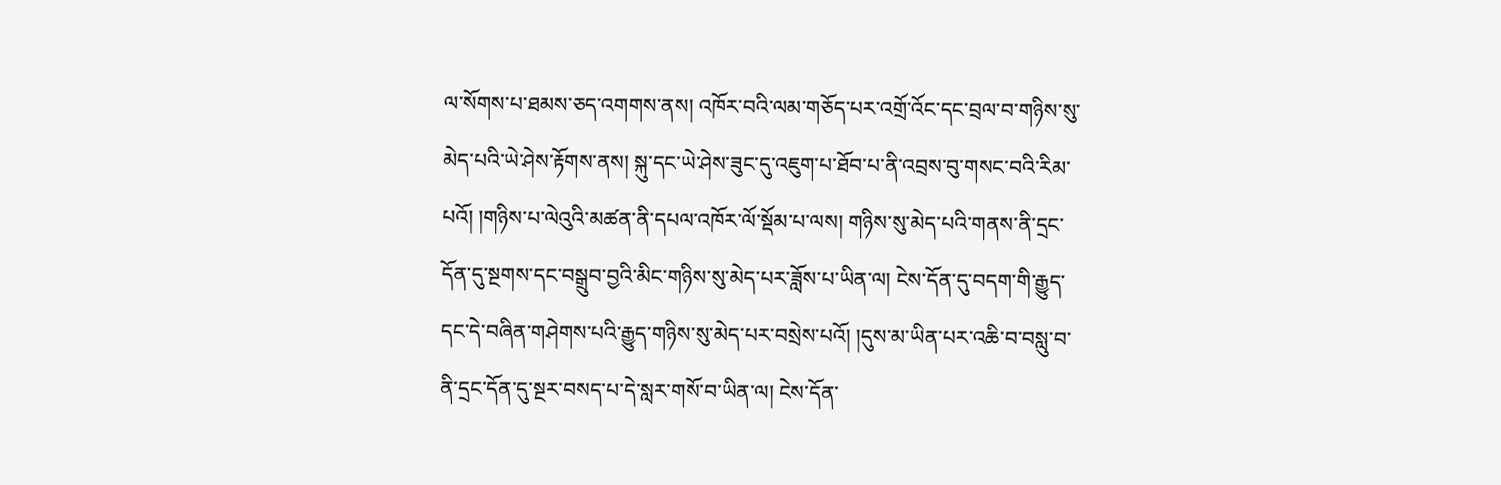ལ་སོགས་པ་ཐམས་ཅད་འགགས་ནས། འཁོར་བའི་ལམ་གཅོད་པར་འགྲོ་འོང་དང་བྲལ་བ་གཉིས་སུ་མེད་པའི་ཡེ་ཤེས་རྟོགས་ནས། སྐུ་དང་ཡེ་ཤེས་ཟུང་དུ་འཇུག་པ་ཐོབ་པ་ནི་འབྲས་བུ་གསང་བའི་རིམ་པའོ། །གཉིས་པ་ལེའུའི་མཚན་ནི་དཔལ་འཁོར་ལོ་སྡོམ་པ་ལས། གཉིས་སུ་མེད་པའི་གནས་ནི་དྲང་དོན་དུ་སྔགས་དང་བསྒྲུབ་བྱའི་མིང་གཉིས་སུ་མེད་པར་ཟློས་པ་ཡིན་ལ། ངེས་དོན་དུ་བདག་གི་རྒྱུད་དང་དེ་བཞིན་གཤེགས་པའི་རྒྱུད་གཉིས་སུ་མེད་པར་བསྲེས་པའོ། །དུས་མ་ཡིན་པར་འཆི་བ་བསླུ་བ་ནི་དྲང་དོན་དུ་སྔར་བསད་པ་དེ་སླར་གསོ་བ་ཡིན་ལ། ངེས་དོན་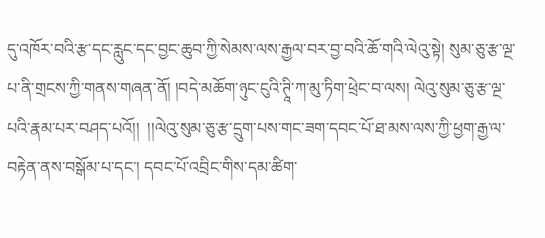དུ་འཁོར་བའི་རྩ་དང་རླུང་དང་བྱང་ཆུབ་ཀྱི་སེམས་ལས་རྒྱལ་བར་བྱ་བའི་ཆོ་གའི་ལེའུ་སྟེ། སུམ་ཅུ་རྩ་ལྔ་པ་ནི་གྲངས་ཀྱི་གནས་གཞན་ནོ། །བདེ་མཆོག་ཉུང་ངུའི་ཊཱི་ཀ་མུ་ཏིག་ཕྲེང་བ་ལས། ལེའུ་སུམ་ཅུ་རྩ་ལྔ་པའི་རྣམ་པར་བཤད་པའོ།།  །།ལེའུ་སུམ་ཅུ་རྩ་དྲུག་པས་གང་ཟག་དབང་པོ་ཐ་མས་ལས་ཀྱི་ཕྱག་རྒྱ་ལ་བརྟེན་ནས་བསྒོམ་པ་དང་། དབང་པོ་འབྲིང་གིས་དམ་ཚིག་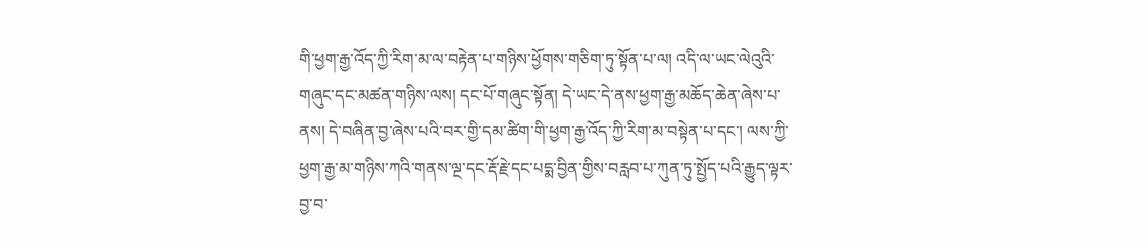གི་ཕྱག་རྒྱ་འོད་ཀྱི་རིག་མ་ལ་བརྟེན་པ་གཉིས་ཕྱོགས་གཅིག་ཏུ་སྟོན་པ་ལ། འདི་ལ་ཡང་ལེའུའི་གཞུང་དང་མཚན་གཉིས་ལས། དང་པོ་གཞུང་སྟོན། དེ་ཡང་དེ་ནས་ཕྱག་རྒྱ་མཆོད་ཆེན་ཞེས་པ་ནས། དེ་བཞིན་བྱ་ཞེས་པའི་བར་གྱི་དམ་ཚིག་གི་ཕྱག་རྒྱ་འོད་ཀྱི་རིག་མ་བསྟེན་པ་དང་། ལས་ཀྱི་ཕྱག་རྒྱ་མ་གཉིས་ཀའི་གནས་ལྔ་དང་རྡོ་རྗེ་དང་པདྨ་བྱིན་གྱིས་བརླབ་པ་ཀུན་ཏུ་སྤྱོད་པའི་རྒྱུད་ལྟར་བྱ་བ་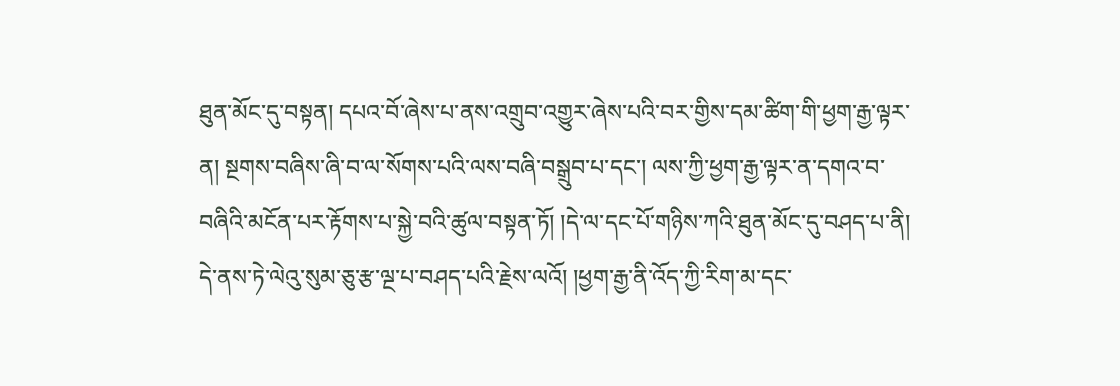ཐུན་མོང་དུ་བསྟན། དཔའ་བོ་ཞེས་པ་ནས་འགྲུབ་འགྱུར་ཞེས་པའི་བར་གྱིས་དམ་ཚིག་གི་ཕྱག་རྒྱ་ལྟར་ན། སྔགས་བཞིས་ཞི་བ་ལ་སོགས་པའི་ལས་བཞི་བསྒྲུབ་པ་དང་། ལས་ཀྱི་ཕྱག་རྒྱ་ལྟར་ན་དགའ་བ་བཞིའི་མངོན་པར་རྟོགས་པ་སྐྱེ་བའི་ཚུལ་བསྟན་ཏོ། །དེ་ལ་དང་པོ་གཉིས་ཀའི་ཐུན་མོང་དུ་བཤད་པ་ནི། དེ་ནས་ཏེ་ལེའུ་སུམ་ཅུ་རྩ་ལྔ་པ་བཤད་པའི་རྗེས་ལའོ། །ཕྱག་རྒྱ་ནི་འོད་ཀྱི་རིག་མ་དང་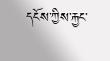དངོས་ཀྱིས་རྐྱང་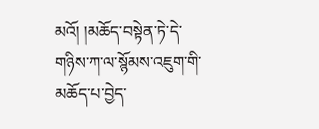མའོ། །མཆོད་བསྟེན་ཏེ་དེ་གཉིས་ཀ་ལ་སྙོམས་འཇུག་གི་མཆོད་པ་བྱེད་